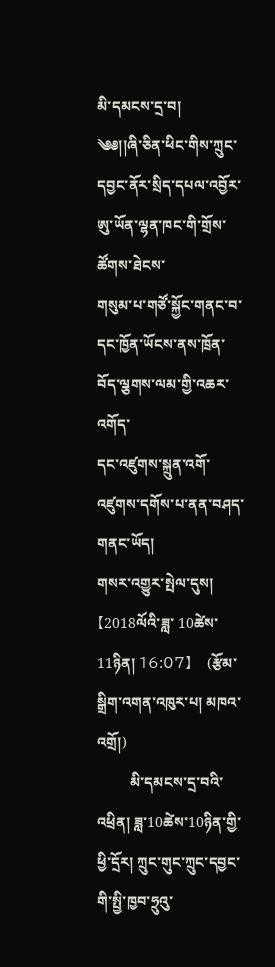མི་དམངས་དྲ་བ།
༄༅།།ཞི་ཅིན་ཕིང་གིས་ཀྲུང་དབྱང་ནོར་སྲིད་དཔལ་འབྱོར་ཨུ་ཡོན་ལྷན་ཁང་གི་གྲོས་ཚོགས་ཐེངས་
གསུམ་པ་གཙོ་སྐྱོང་གནང་བ་དང་ཁྱོན་ཡོངས་ནས་ཁྲོན་བོད་ལྕགས་ལམ་གྱི་འཆར་འགོད་
དང་འཛུགས་སྐྲུན་འགོ་འཛུགས་དགོས་པ་ནན་བཤད་གནང་ཡོད།
གསར་འགྱུར་སྤེལ་དུས།  【2018ལོའི་ཟླ་ 10ཚེས་11ཉིན། 16:07】   (རྩོམ་སྒྲིག་འགན་འཁུར་པ། མཁའ་འགྲོ།)
         མི་དམངས་དྲ་བའི་འཕྲིན། ཟླ་10ཚེས་10ཉིན་གྱི་ཕྱི་དྲོར། ཀྲུང་གུང་ཀྲུང་དབྱང་གི་སྤྱི་ཁྱབ་ཧྲུའུ་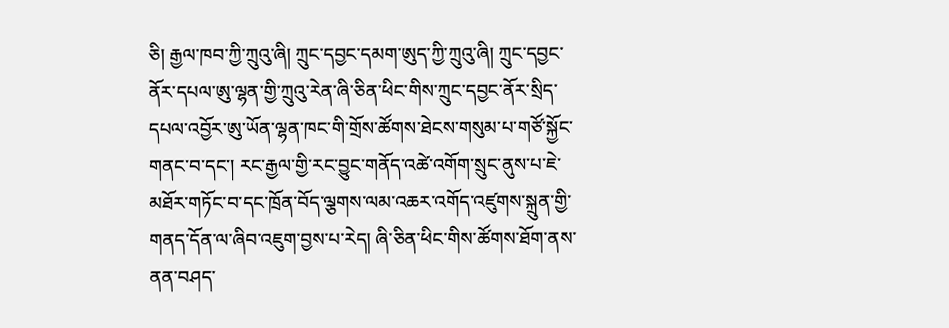ཅི། རྒྱལ་ཁབ་ཀྱི་ཀྲུའུ་ཞི། ཀྲུང་དབྱང་དམག་ཨུད་ཀྱི་ཀྲུའུ་ཞི། ཀྲུང་དབྱང་ནོར་དཔལ་ཨུ་ལྷན་གྱི་ཀྲུའུ་རེན་ཞི་ཅིན་ཕིང་གིས་ཀྲུང་དབྱང་ནོར་སྲིད་དཔལ་འབྱོར་ཨུ་ཡོན་ལྷན་ཁང་གི་གྲོས་ཚོགས་ཐེངས་གསུམ་པ་གཙོ་སྐྱོང་གནང་བ་དང་། རང་རྒྱལ་གྱི་རང་བྱུང་གནོད་འཚེ་འགོག་སྲུང་ནུས་པ་ཇེ་མཐོར་གཏོང་བ་དང་ཁྲོན་བོད་ལྕགས་ལམ་འཆར་འགོད་འཛུགས་སྐྲུན་གྱི་གནད་དོན་ལ་ཞིབ་འཇུག་བྱས་པ་རེད། ཞི་ཅིན་ཕིང་གིས་ཚོགས་ཐོག་ནས་ནན་བཤད་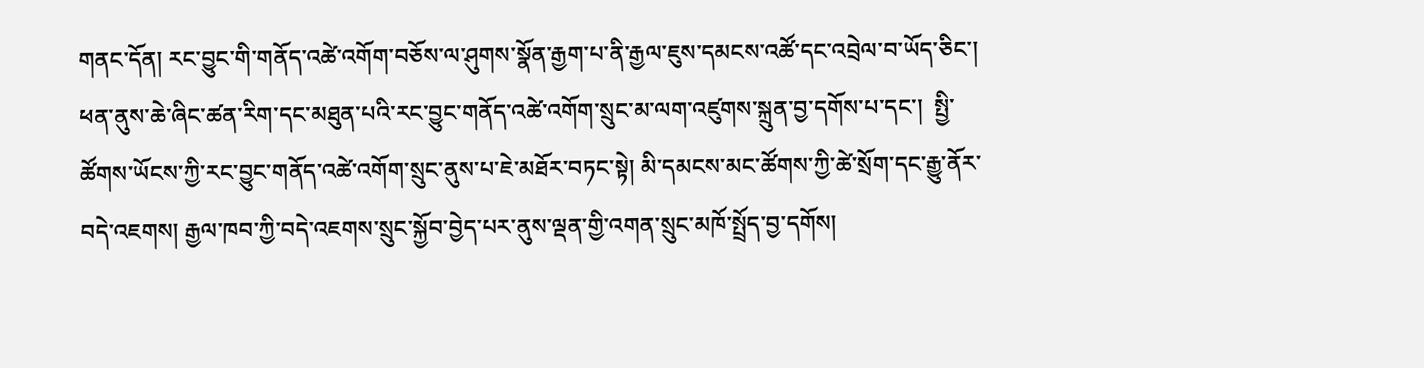གནང་དོན། རང་བྱུང་གི་གནོད་འཚེ་འགོག་བཅོས་ལ་ཤུགས་སྣོན་རྒྱག་པ་ནི་རྒྱལ་ཇུས་དམངས་འཚོ་དང་འབྲེལ་བ་ཡོད་ཅིང་། ཕན་ནུས་ཆེ་ཞིང་ཚན་རིག་དང་མཐུན་པའི་རང་བྱུང་གནོད་འཚེ་འགོག་སྲུང་མ་ལག་འཛུགས་སྐྲུན་བྱ་དགོས་པ་དང་།  སྤྱི་ཚོགས་ཡོངས་ཀྱི་རང་བྱུང་གནོད་འཚེ་འགོག་སྲུང་ནུས་པ་ཇེ་མཐོར་བཏང་སྟེ། མི་དམངས་མང་ཚོགས་ཀྱི་ཚེ་སྲོག་དང་རྒྱུ་ནོར་བདེ་འཇགས། རྒྱལ་ཁབ་ཀྱི་བདེ་འཇགས་སྲུང་སྐྱོབ་བྱེད་པར་ནུས་ལྡན་གྱི་འགན་སྲུང་མཁོ་སྤྲོད་བྱ་དགོས།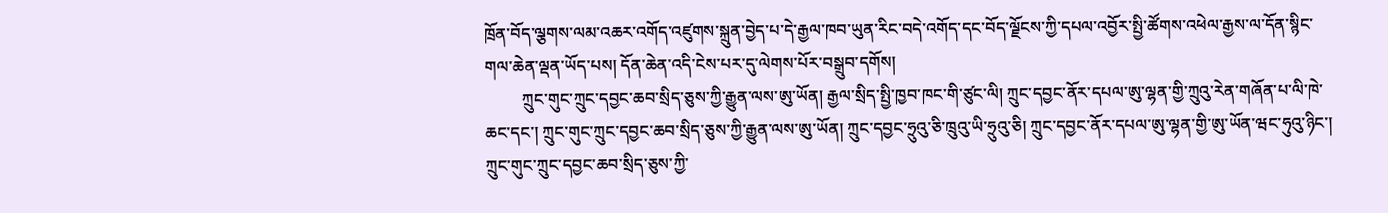ཁྲོན་བོད་ལྕགས་ལམ་འཆར་འགོད་འཛུགས་སྐྲུན་བྱེད་པ་དེ་རྒྱལ་ཁབ་ཡུན་རིང་བདེ་འགོད་དང་བོད་ལྗོངས་ཀྱི་དཔལ་འབྱོར་སྤྱི་ཚོགས་འཕེལ་རྒྱས་ལ་དོན་སྙིང་གལ་ཆེན་ལྡན་ཡོད་པས། དོན་ཆེན་འདི་ངེས་པར་དུ་ལེགས་པོར་བསྒྲུབ་དགོས།
         ཀྲུང་གུང་ཀྲུང་དབྱང་ཆབ་སྲིད་ཅུས་ཀྱི་རྒྱུན་ལས་ཨུ་ཡོན། རྒྱལ་སྲིད་སྤྱི་ཁྱབ་ཁང་གི་ཙུང་ལི། ཀྲུང་དབྱང་ནོར་དཔལ་ཨུ་ལྷན་གྱི་ཀྲུའུ་རེན་གཞོན་པ་ལི་ཁེ་ཆང་དང་། ཀྲུང་གུང་ཀྲུང་དབྱང་ཆབ་སྲིད་ཅུས་ཀྱི་རྒྱུན་ལས་ཨུ་ཡོན། ཀྲུང་དབྱང་ཧྲུའུ་ཅི་ཁྲུའུ་ཡི་ཧྲུའུ་ཅི། ཀྲུང་དབྱང་ནོར་དཔལ་ཨུ་ལྷན་གྱི་ཨུ་ཡོན་ཝང་ཧུའུ་ཉིང་། ཀྲུང་གུང་ཀྲུང་དབྱང་ཆབ་སྲིད་ཅུས་ཀྱི་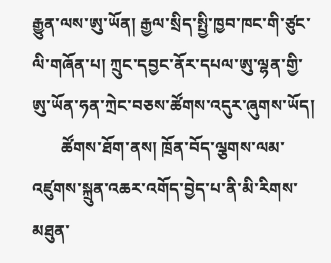རྒྱུན་ལས་ཨུ་ཡོན། རྒྱལ་སྲིད་སྤྱི་ཁྱབ་ཁང་གི་ཙུང་ལི་གཞོན་པ། ཀྲུང་དབྱང་ནོར་དཔལ་ཨུ་ལྷན་གྱི་ཨུ་ཡོན་ཧན་ཀྲེང་བཅས་ཚོགས་འདུར་ཞུགས་ཡོད།
       ཚོགས་ཐོག་ནས། ཁྲོན་བོད་ལྕགས་ལམ་འཛུགས་སྐྲུན་འཆར་འགོད་བྱེད་པ་ནི་མི་རིགས་མཐུན་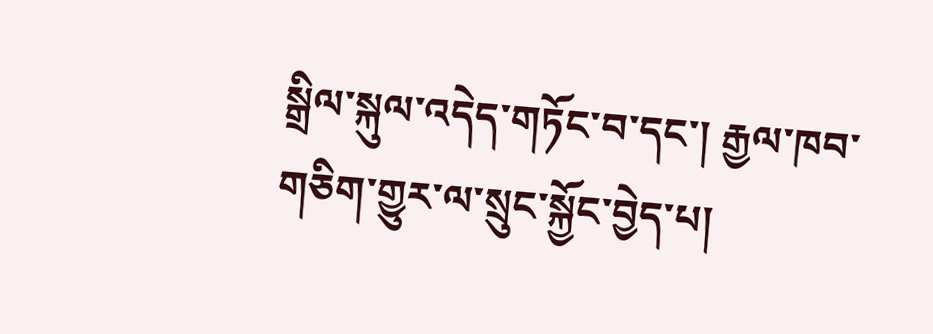སྒྲིལ་སྐུལ་འདེད་གཏོང་བ་དང་། རྒྱལ་ཁབ་གཅིག་གྱུར་ལ་སྲུང་སྐྱོང་བྱེད་པ།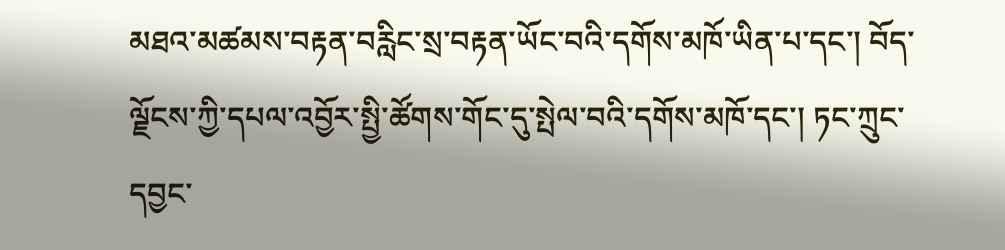མཐའ་མཚམས་བརྟན་བརླིང་སྲ་བརྟན་ཡོང་བའི་དགོས་མཁོ་ཡིན་པ་དང་། བོད་ལྗོངས་ཀྱི་དཔལ་འབྱོར་སྤྱི་ཚོགས་གོང་དུ་སྤེལ་བའི་དགོས་མཁོ་དང་། ཏང་ཀྲུང་དབྱང་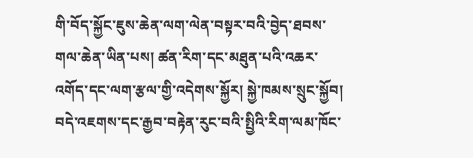གི་བོད་སྐྱོང་ཇུས་ཆེན་ལག་ལེན་བསྟར་བའི་བྱེད་ཐབས་གལ་ཆེན་ཡིན་པས། ཚན་རིག་དང་མཐུན་པའི་འཆར་འགོད་དང་ལག་རྩལ་གྱི་འདེགས་སྐྱོར། སྐྱེ་ཁམས་སྲུང་སྐྱོབ། བདེ་འཇགས་དང་རྒྱབ་བརྟེན་རུང་བའི་སྤྱིའི་རིག་ལམ་ཁོང་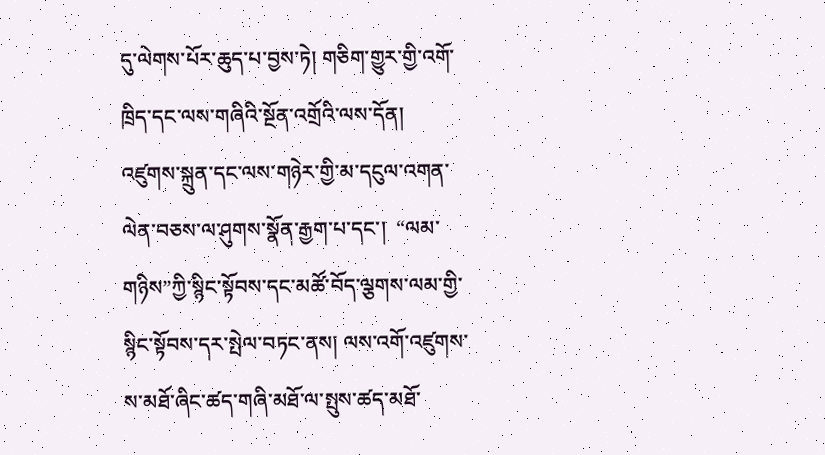དུ་ལེགས་པོར་ཆུད་པ་བྱས་ཏེ། གཅིག་གྱུར་གྱི་འགོ་ཁྲིད་དང་ལས་གཞིའི་སྔོན་འགྲོའི་ལས་དོན། འཛུགས་སྐྲུན་དང་ལས་གཉེར་གྱི་མ་དངུལ་འགན་ལེན་བཅས་ལ་ཤུགས་སྣོན་རྒྱག་པ་དང་།  “ལམ་གཉིས”ཀྱི་སྙིང་སྟོབས་དང་མཚོ་བོད་ལྕགས་ལམ་གྱི་སྙིང་སྟོབས་དར་སྤེལ་བཏང་ནས། ལས་འགོ་འཛུགས་ས་མཐོ་ཞིང་ཚད་གཞི་མཐོ་ལ་སྤུས་ཚད་མཐོ་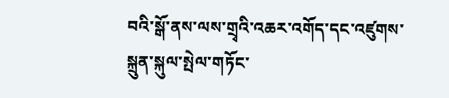བའི་སྒོ་ནས་ལས་གྲྭའི་འཆར་འགོད་དང་འཛུགས་སྐྲུན་སྐུལ་སྤེལ་གཏོང་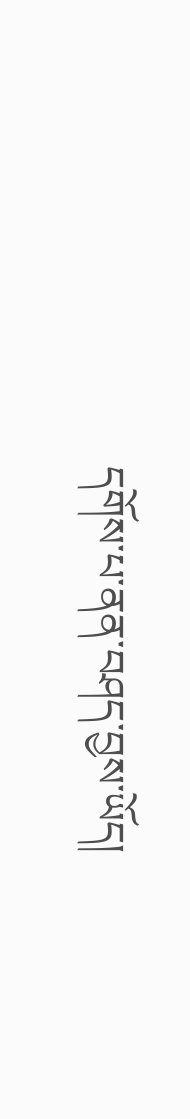དགོས་པ་ནན་བཤད་བྱས་ཡོད།